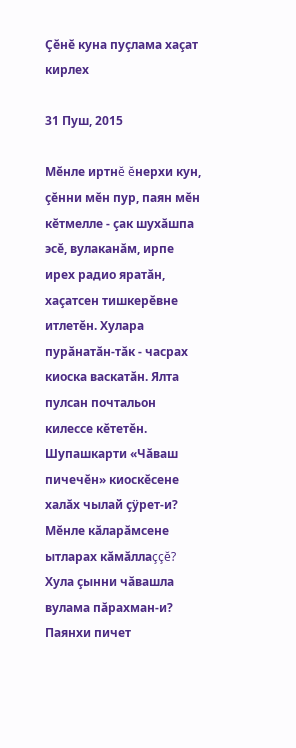Çĕнĕ куна пуçлама хаçат кирлех

31 Пуш, 2015

Мĕнле иртнĕ ĕнерхи кун, çĕнни мĕн пур, паян мĕн кĕтмелле - çак шухăшпа эсĕ, вулаканăм, ирпе ирех радио яратăн, хаçатсен тишкерĕвне итлетĕн. Хулара пурăнатăн-тăк - часрах киоска васкатăн. Ялта пулсан почтальон килессе кĕтетĕн. Шупашкарти «Чăваш пичечĕн» киоскĕсене халăх чылай çÿрет-и? Мĕнле кăларăмсене ытларах кăмăллаççĕ? Хула çынни чăвашла вулама пăрахман-и? Паянхи пичет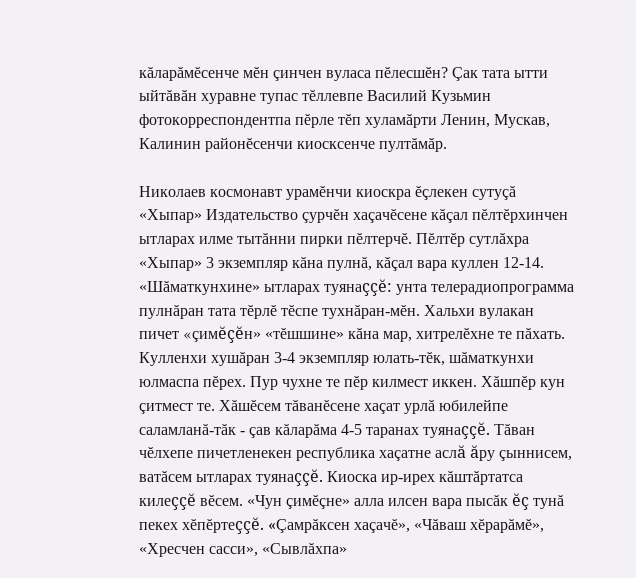кăларăмĕсенче мĕн çинчен вуласа пĕлесшĕн? Çак тата ытти ыйтăвăн хуравне тупас тĕллевпе Василий Кузьмин фотокорреспондентпа пĕрле тĕп хуламăрти Ленин, Мускав, Калинин районĕсенчи киосксенче пултăмăр.

Николаев космонавт урамĕнчи киоскра ĕçлекен сутуçă «Хыпар» Издательство çурчĕн хаçачĕсене кăçал пĕлтĕрхинчен ытларах илме тытăнни пирки пĕлтерчĕ. Пĕлтĕр сутлăхра «Хыпар» 3 экземпляр кăна пулнă, кăçал вара куллен 12-14. «Шăматкунхине» ытларах туянаççĕ: унта телерадиопрограмма пулнăран тата тĕрлĕ тĕспе тухнăран-мĕн. Хальхи вулакан пичет «çимĕçĕн» «тĕшшине» кăна мар, хитрелĕхне те пăхать. Кулленхи хушăран 3-4 экземпляр юлать-тĕк, шăматкунхи юлмаспа пĕрех. Пур чухне те пĕр килмест иккен. Хăшпĕр кун çитмест те. Хăшĕсем тăванĕсене хаçат урлă юбилейпе саламланă-тăк - çав кăларăма 4-5 таранах туянаççĕ. Тăван чĕлхепе пичетленекен республика хаçатне аслă ăру çыннисем, ватăсем ытларах туянаççĕ. Киоска ир-ирех кăштăртатса килеççĕ вĕсем. «Чун çимĕçне» алла илсен вара пысăк ĕç тунă пекех хĕпĕртеççĕ. «Çамрăксен хаçачĕ», «Чăваш хĕрарăмĕ», «Хресчен сасси», «Сывлăхпа»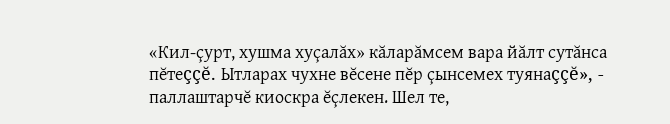«Кил-çурт, хушма хуçалăх» кăларăмсем вара йăлт сутăнса пĕтеççĕ. Ытларах чухне вĕсене пĕр çынсемех туянаççĕ», - паллаштарчĕ киоскра ĕçлекен. Шел те,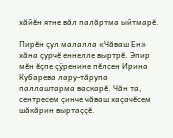хăйĕн ятне вăл палăртма ыйтмарĕ.

Пирĕн çул малалла «Чăваш Ен» хăна çурчĕ еннелле выртрĕ. Эпир мĕн ĕçпе çÿренине пĕлсен Ирина Кубарева лару-тăрупа паллаштарма васкарĕ. Чăн та, сентресем çинче чăваш хаçачĕсем шăкăрин выртаççĕ.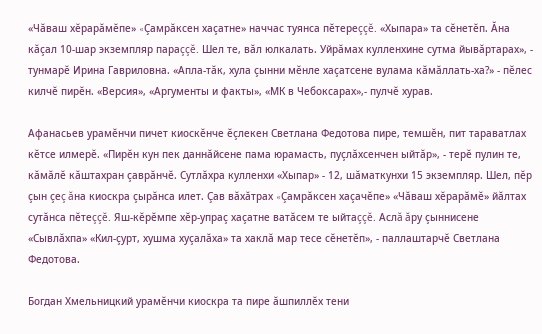«Чăваш хĕрарăмĕпе» «Çамрăксен хаçатне» наччас туянса пĕтереççĕ. «Хыпара» та сĕнетĕп. Ăна кăçал 10-шар экземпляр параççĕ. Шел те, вăл юлкалать. Уйрăмах кулленхине сутма йывăртарах», - тунмарĕ Ирина Гавриловна. «Апла-тăк, хула çынни мĕнле хаçатсене вулама кăмăллать-ха?» - пĕлес килчĕ пирĕн. «Версия», «Аргументы и факты», «МК в Чебоксарах»,- пулчĕ хурав.

Афанасьев урамĕнчи пичет киоскĕнче ĕçлекен Светлана Федотова пире, темшĕн, пит тараватлах кĕтсе илмерĕ. «Пирĕн кун пек даннăйсене пама юрамасть, пуçлăхсенчен ыйтăр», - терĕ пулин те, кăмăлĕ кăштахран çаврăнчĕ. Сутлăхра кулленхи «Хыпар» - 12, шăматкунхи 15 экземпляр. Шел, пĕр çын çеç ăна киоскра çырăнса илет. Çав вăхăтрах «Çамрăксен хаçачĕпе» «Чăваш хĕрарăмĕ» йăлтах сутăнса пĕтеççĕ. Яш-кĕрĕмпе хĕр-упраç хаçатне ватăсем те ыйтаççĕ. Аслă ăру çыннисене «Сывлăхпа» «Кил-çурт, хушма хуçалăха» та хаклă мар тесе сĕнетĕп», - паллаштарчĕ Светлана Федотова.

Богдан Хмельницкий урамĕнчи киоскра та пире ăшпиллĕх тени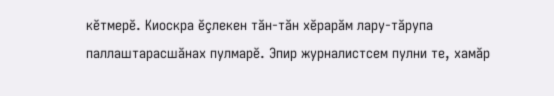кĕтмерĕ. Киоскра ĕçлекен тăн-тăн хĕрарăм лару-тăрупа паллаштарасшăнах пулмарĕ. Эпир журналистсем пулни те, хамăр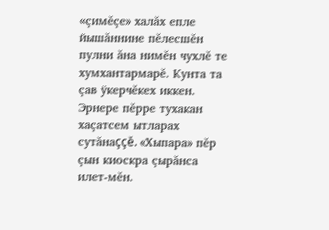«çимĕçе» халăх епле йышăннине пĕлесшĕн пулни ăна нимĕн чухлĕ те хумхантармарĕ. Кунта та çав ÿкерчĕкех иккен. Эрнере пĕрре тухакан хаçатсем ытларах сутăнаççĕ. «Хыпара» пĕр çын киоскра çырăнса илет-мĕн.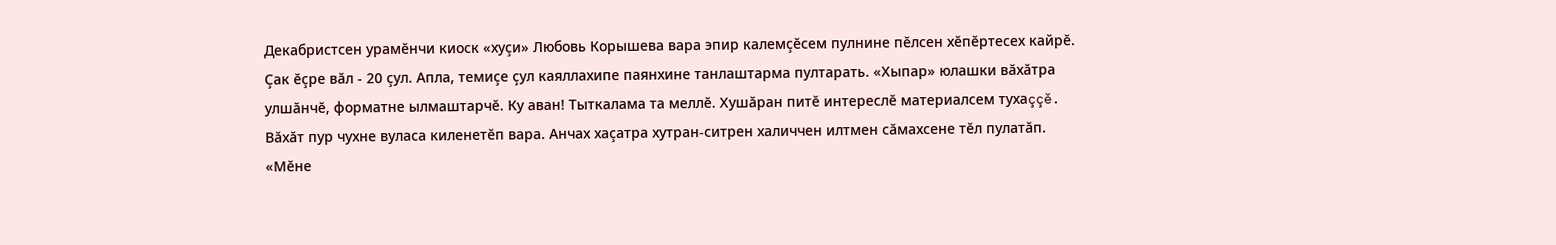Декабристсен урамĕнчи киоск «хуçи» Любовь Корышева вара эпир калемçĕсем пулнине пĕлсен хĕпĕртесех кайрĕ. Çак ĕçре вăл - 20 çул. Апла, темиçе çул каяллахипе паянхине танлаштарма пултарать. «Хыпар» юлашки вăхăтра улшăнчĕ, форматне ылмаштарчĕ. Ку аван! Тыткалама та меллĕ. Хушăран питĕ интереслĕ материалсем тухаççĕ. Вăхăт пур чухне вуласа киленетĕп вара. Анчах хаçатра хутран-ситрен халиччен илтмен сăмахсене тĕл пулатăп. «Мĕне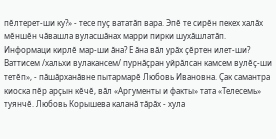пĕлтерет-ши ку?» - тесе пуç вататăп вара. Эпĕ те сирĕн пекех халăх мĕншĕн чăвашла вуласшăнах марри пирки шухăшлатăп. Информаци кирлĕ мар-ши ăна? Е ăна вăл урăх çĕртен илет-ши? Ваттисем /хальхи вулакансем/ пурнăçран уйрăлсан камсем вулĕç-ши тетĕп», - пăшăрханăвне пытармарĕ Любовь Ивановна. Çак самантра киоска пĕр арçын кĕчĕ, вăл «Аргументы и факты» тата «Телесемь» туянчĕ. Любовь Корышева каланă тăрăх - хула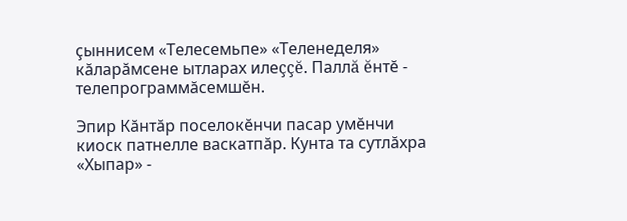çыннисем «Телесемьпе» «Теленеделя» кăларăмсене ытларах илеççĕ. Паллă ĕнтĕ - телепрограммăсемшĕн.

Эпир Кăнтăр поселокĕнчи пасар умĕнчи киоск патнелле васкатпăр. Кунта та сутлăхра «Хыпар» -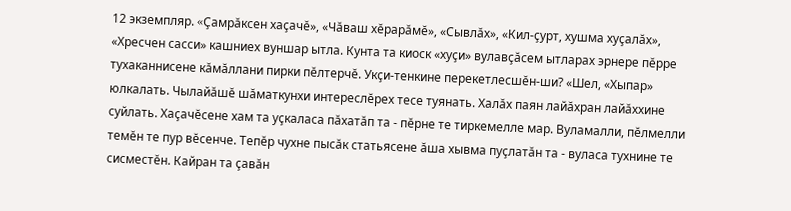12 экземпляр. «Çамрăксен хаçачĕ», «Чăваш хĕрарăмĕ», «Сывлăх», «Кил-çурт, хушма хуçалăх», «Хресчен сасси» кашниех вуншар ытла. Кунта та киоск «хуçи» вулавçăсем ытларах эрнере пĕрре тухаканнисене кăмăллани пирки пĕлтерчĕ. Укçи-тенкине перекетлесшĕн-ши? «Шел, «Хыпар» юлкалать. Чылайăшĕ шăматкунхи интереслĕрех тесе туянать. Халăх паян лайăхран лайăххине суйлать. Хаçачĕсене хам та уçкаласа пăхатăп та - пĕрне те тиркемелле мар. Вуламалли, пĕлмелли темĕн те пур вĕсенче. Тепĕр чухне пысăк статьясене ăша хывма пуçлатăн та - вуласа тухнине те сисместĕн. Кайран та çавăн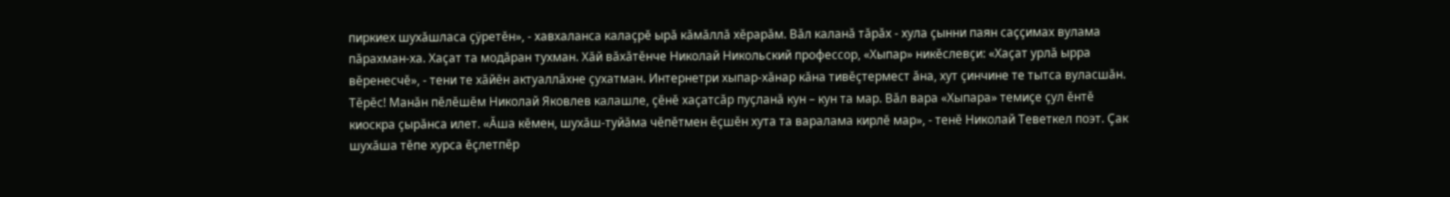пиркиех шухăшласа çÿретĕн», - хавхаланса калаçрĕ ырă кăмăллă хĕрарăм. Вăл каланă тăрăх - хула çынни паян саççимах вулама пăрахман-ха. Хаçат та модăран тухман. Хăй вăхăтĕнче Николай Никольский профессор, «Хыпар» никĕслевçи: «Хаçат урлă ырра вĕренесчĕ», - тени те хăйĕн актуаллăхне çухатман. Интернетри хыпар-хăнар кăна тивĕçтермест ăна, хут çинчине те тытса вуласшăн. Тĕрĕс! Манăн пĕлĕшĕм Николай Яковлев калашле, çĕнĕ хаçатсăр пуçланă кун – кун та мар. Вăл вара «Хыпара» темиçе çул ĕнтĕ киоскра çырăнса илет. «Ăша кĕмен, шухăш-туйăма чĕпĕтмен ĕçшĕн хута та варалама кирлĕ мар», - тенĕ Николай Теветкел поэт. Çак шухăша тĕпе хурса ĕçлетпĕр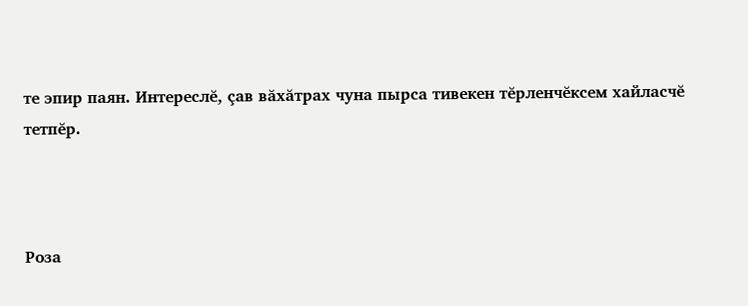те эпир паян. Интереслĕ, çав вăхăтрах чуна пырса тивекен тĕрленчĕксем хайласчĕ тетпĕр.



Роза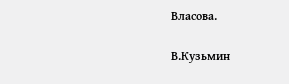Власова.

В.Кузьмин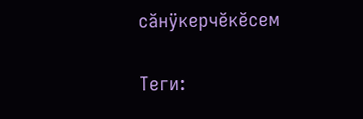сăнÿкерчĕкĕсем

Теги: